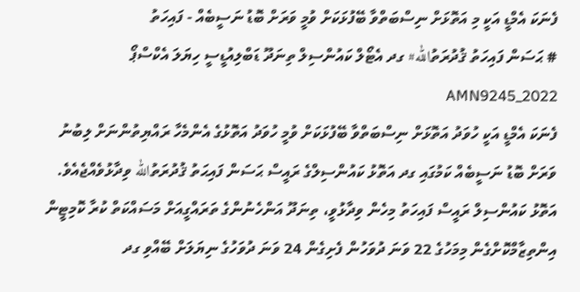ފެނަކަ އެމްޑީ އަކީ މި އަތޮޅަށް ނިސްބަތްވާ ބޭފުޅަކަށް ވުމީ ވަރަށް ބޮޑު ނަސީބެއް - ފައިހަތު
# ޙަސަން ފައިހަތު ޤުދުރަތުالله# ގދ އެޓޯލް ކައުންސިލް ތިނަދޫ ޑަބްލިއުޑީސީ ހިޔަލަ އެކްސްޕޯ 2022_AMN9245
ފެނަކަ އެމްޑީ އަކީ ހުވަދު އަތޮޅަށް ނިސްބަތްވާ ބޭފުޅަކަށް ވުމީ ހުވަދު އަތޮޅުގެ އެންމެހާ ރައްޔިތުންނަށް ލިބުނު ވަރަށް ބޮޑު ނަސީބެއް ކަމުގައި ގދ އަތޮޅު ކައުންސިލްގެ ރައީސް ޙަސަން ފައިޙަތު ޤުދުރަތުالله ވިދާޅުވެއްޖެއެވެ.
އަތޮޅު ކައުންސިލް ރައީސް ފައިހަތު މިހެން ވިދާޅުވީ، ތިނަދޫ އަންހެނުންގެ ތަރައްގީއަށް މަސައްކަތް ކުރާ ކޮމިޓީން އިންތިޒާމްކޮށްގެން މިމަހުގެ 22 ވަނަ ދުވަހުން ފެށިގެން 24 ވަނަ ދުވަހުގެ ނިޔަލަށް ބޭއްވި ގދ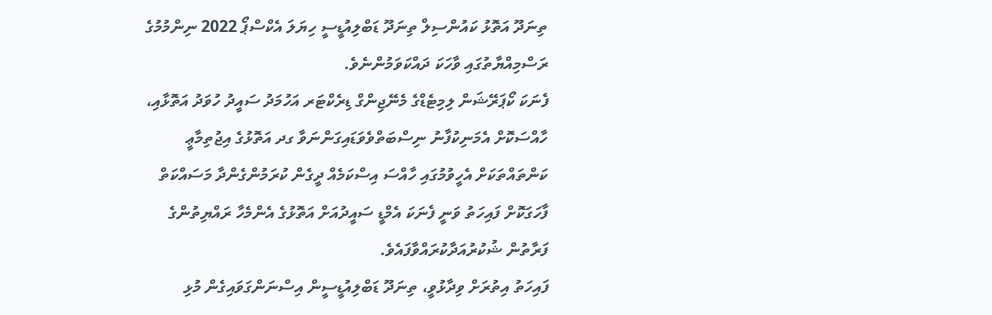ތިނަދޫ އަތޮޅު ކައުންސިލް ތިނަދޫ ޑަބްލިއުޑީސީ ހިޔަލަ އެކްސްޕޯ 2022 ނިންމުމުގެ ރަސްމިއްޔާތުގައި ވާހަކަ ދައްކަވަމުންނެވެ.
ފެނަކަ ކޯޕަރޭޝަން ލިމިޓެޑްގެ މެނޭޖިންގް ޑިރެކްޓަރ އަހުމަދު ސައީދު ހުވަދު އަތޮޅާއި، ހާއްސަކޮށް އެމަނިކުފާނު ނިސްބަތްވެވަޑައިގަންނަވާ ގދ އަތޮޅުގެ އިޖުތިމާޢީ ކަންތައްތަކަށް އެހީވުމުގައި ހާއްސަ އިސްކަމެއް ދީގެން ކުރަމުންގެންދާ މަސައްކަތް ފާހަގަކޮށް ފައިހަތު ވަނީ ފެނަކަ އެމްޑީ ސައީދުއަށް އަތޮޅުގެ އެންމެހާ ރައްޔިތުންގެ ފަރާތުން ޝުކުރުއަދާކުރައްވާފައެވެ.
ފައިހަތު އިތުރަށް ވިދާޅުވީ، ތިނަދޫ ޑަބްލިއުޑީސީން އިސްނަންގަވައިގެން މުޅި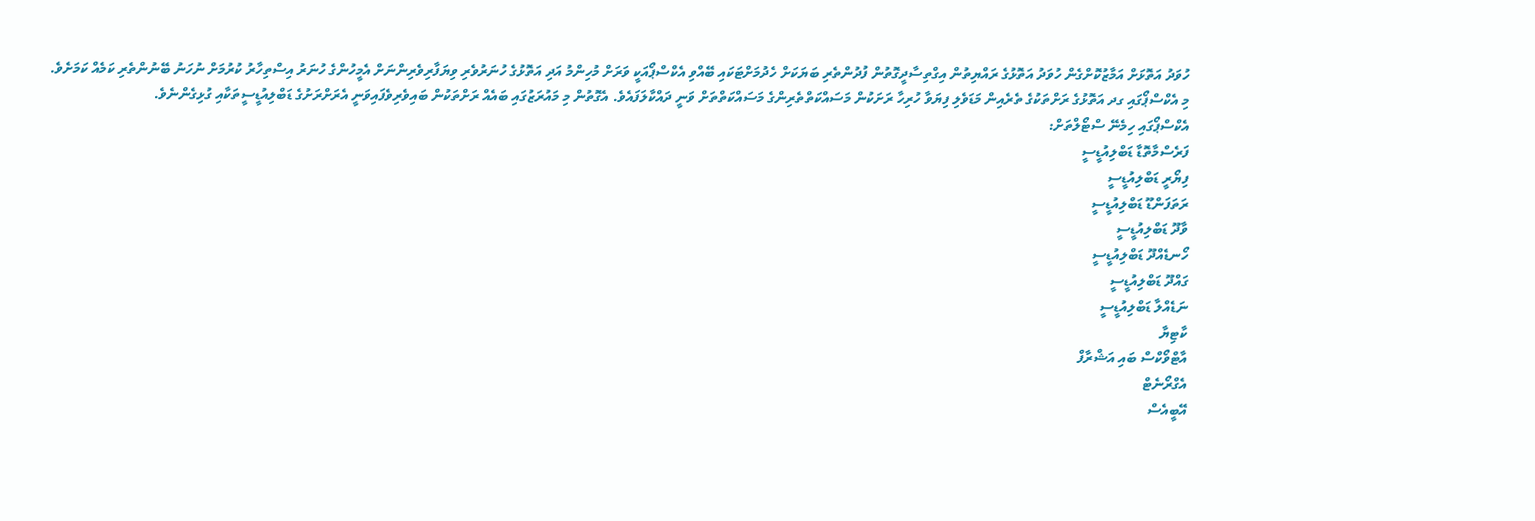ހުވަދު އަތޮޅަށް އަމާޒުކޮށްގެން ހުވަދު އަތޮޅުގެ ރައްޔިތުން އިގްތިސާދީގޮތުން ފުދުންތެރި ބަޔަކަށް ހެދުމަށްޓަކައި ބޭއްވި އެކްސްޕޯއަކީ ވަރަށް މުހިންމު އަދި އަތޮޅުގެ ހުނަރުވެރި ވިޔަފާރިވެރިންނަށް އެމީހުންގެ ހުނަރު އިސްތިހާރު ކުރުމަށް ނުހަނު ބޭނުންތެރި ކަމެއް ކަމަށެވެ.
މި އެކްސްޕޯގައި ގދ އަތޮޅުގެ ރަށްތަކުގެ ތެރެއިން މަޑަވެލި ފިޔަވާ ހުރިހާ ރަށަކުން މަސައްކަތްތެރިންގެ މަސައްކަތްތަށް ވަނީ ދައްކާލަފައެވެ. އެގޮތުން މި މައުރަޒުގައި ބައެއް ރަށްތަކުން ބައިވެރިވެފައިވަނީ އެރަށްރަށުގެ ޑަބްލިއުޑީސީތަކާއި ގުޅިގެންނެވެ.
އެކްސްޕޯގައި ހިމެނޭ ސްޓޯލްތަށް:
ފަރެސްމާތޮޑާ ޑަބްލިއުޑީސީ
ފިޔޯރީ ޑަބްލިއުޑީސީ
ރަތަފަންޑޫ ޑަބްލިއުޑީސީ
ވާދޫ ޑަބްލިއުޑީސީ
ހޯނޑެއްދޫ ޑަބްލިއުޑީސީ
ގައްދޫ ޑަބްލިއުޑީސީ
ނަޑެއްލާ ޑަބްލިއުޑީސީ
ކާޓިޔާ
އާޓްވޯކްސް ބައި އަޝްރާފް
އެގްރޯނެޓް
އޭބީއެސް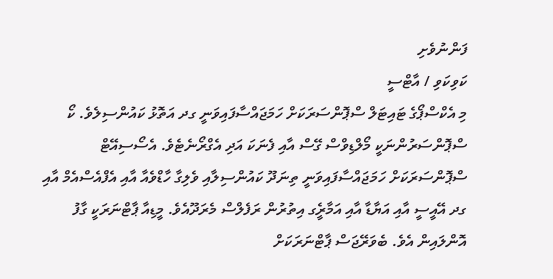ފަންނުވެށި
ކަވިކަވި / އާޓްސީ
މި އެކްސްޕޯގެ ޓައިޓަލް ސްޕޮންސަރަކަށް ހަމަޖައްސާފައިވަނީ ގދ އަތޮޅު ކައުންސިލެވެ. ކޯ ސްޕޮންސަރުންނަކީ މޯލްޑިވްސް ގޭސް އާއި ފެނަކަ އަދި އެގްރޯނެޓެވެ. އެސޯސިއޭޓް ސްޕޮންސަރަކަށް ހަމަޖައްސާފައިވަނީ ތިނަދޫ ކައުންސިލާއި ވެލިގާ ހާޑްވެއާ އާއި އެފްއެސްއެމް އާއި ގދ އޭއީސީ އާއި އަޔާޑާ އާއި އަމާރީެގ އިތުރުން ރަފެލްސް މެރަދޫއެވެ. މީޑިއާ ޕާޓްނަރަކީ ގާފު އޮންލައިން އެވެ. ބެވަރޭޖަސް ޕާޓްނަރަކަށް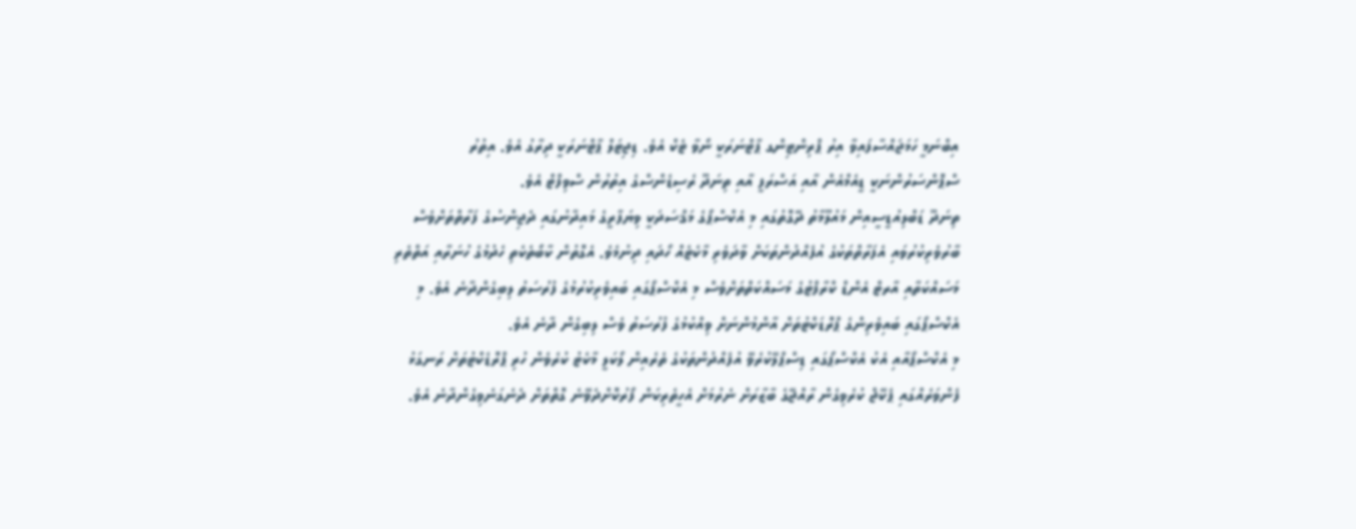އިބްނަމީ ހަމަޖައްސާފައިވާ އިރު ޕްރިންޓިންގ ޕާޓްނަރަކީ ނޯވާ ޓެކް އެވެ. ޑިޖިޓަލް ޕާޓްނަރަކީ ދިރާގު އެވެ. އިތުރު ސްޕޮންސަރުންނަކީ ޑީއެމްއެން އާއި އަސްރަފީ އާއި ތިނަދޫ ރެސިޑެންސްގެ އިތުރުން ސްވިފްޓް އެވެ.
ތިނަދޫ ޑަބްލިއުޑީސީއިން މައުލޫމާތު ދޭގޮތުގައި މި އެކްސްޕޯގެ މަޤްސަދަކީ ވިޔަފާރީގެ މައިދާނުގައި ދެޖިންސުގެ ފަރާތްތަށްވެސް ބާރުވެރިކުރުވައި އެފަރާތްތަކުގެ އުފެއްދުންތަކަށް ވާދަވެރި މާކެޓެއް ހޯދައި ދިނުމެވެ. އެގޮތުން ކާބޯތެކެތި ހެދުމުގެ ހުނަރާއި އަތްތެރި މަސައްކަތާއި އާރޓް އެންޑް ކްރާފްޓުގެ މަސައްކަތްތަށްވެސް މި އެކްސްޕޯގައި ބައިވެރިކުރުމުގެ ފުރުސަތު ލިބިގެންދާނެ އެވެ. މި އެކްސްޕޯގައި ބައިވެރިންގެ ޕްރޮޑަކްޓުތަށް އާންމުންނަށް ވިއްކުމުގެ ފުރުސަތު ވެސް ލިބިގެން ދާނެ އެވެ.
މި އެކްސްޕޯއާއި އެކު އެކްސްޕޯގައި ޑިސްޕްލޭކުރެވޭ އުފެއްދުންތަކުގެ ތެރެއިން ލޯކަލީ މާކެޓު ކުރެވެން ހުރި ޕްރޮޑެކްޓުތަށް ރަނގަޅު ފެންވަރެއްގައި ޕެކޭޖް ކުރެވިގެން ރާއްޖޭގެ ބާޒާރަށް ނެރުމަށް އެހީތެރިކަން ފޯރުކޮށްދެވޭނެ ގޮތްތަށް ދެނެގަނެވިގެންދާނެ އެވެ.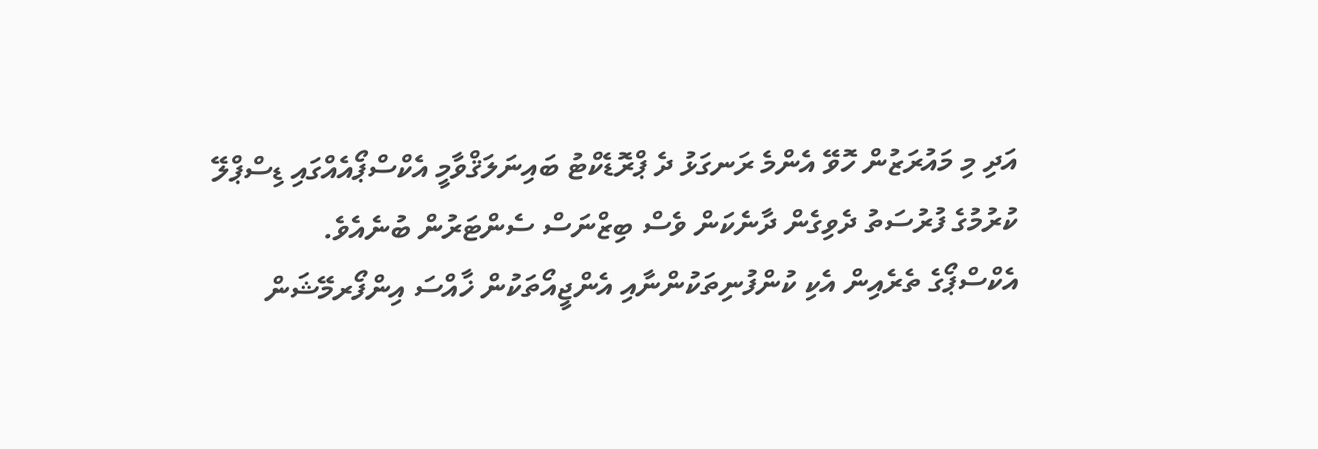އަދި މި މައުރަޒުން ހޮވޭ އެންމެ ރަނގަޅު ދެ ޕްރޮޑެކްޓު ބައިނަލަޤްވާމީ އެކްސްޕޯއެއްގައި ޑިސްޕްލޭ ކުރުމުގެ ފުރުސަތު ދެވިގެން ދާނެކަން ވެސް ބިޒްނަސް ސެންޓަރުން ބުނެއެވެ.
އެކްސްޕޯގެ ތެރެއިން އެކި ކުންފުނިތަކުންނާއި އެންޖީއޯތަކުން ޚާއްސަ އިންފޯރމޭޝަން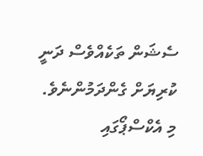ސެޝަން ތަކެއްވެސް ދަނީ ކުރިޔަށް ގެންދަމުންނެވެ.
މި އެކްސްޕޯގައި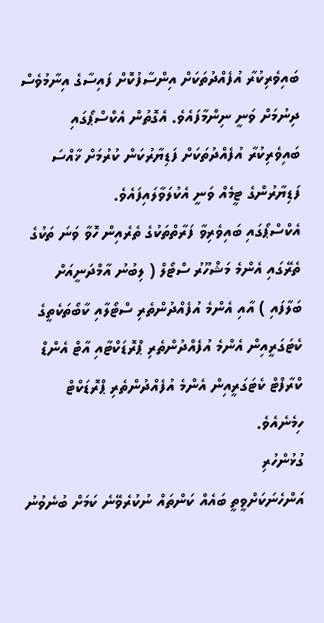ބައިވެރިކުރާ އުފެއްދުތަކަށް އިންސާފުކޮށް ފައިސާގެ އިނާމުވެސް ދިނުމަށް ވަނީ ނިންމާފައެވެ. އެގޮތުން އެކްސްޕޯގައި ބައިވެރިކުރާ އުފެއްދުތަކަށް ފަޑިޔާރުކަން ކުރުމަށް ޚާއްސަ ފަޑިޔާރުންގެ ޓީމެއް ވަނީ އެކުލަވާލައިފައެވެ.
އެކްސްޕޯގައި ބައިވެރިވާ ފަރާތްތަކުގެ ތެރެއިން ހޮވާ ވަނަ ތަކުގެ ތެރޭގައި އެންމެ މަޝްހޫރު ސްޓޯލް ( ލިބުނު އާމްދަނީއަށް ބަލާފައި ) އާއި އެންމެ އުފެއްދުންތެރި ސްޓޯލާއި ކާބޯތަކެތީގެ ކެޓަގަރީއިން އެންމެ އުފެއްދުންތެރި ޕްރޮޑަކްޓާއި އާޓް އެންޑް ކްރާފްޓް ކެޓަގަރީއިން އެންމެ އުފެއްދުންތެރި ޕްރޮޑަކްޓް ހިމެނެއެވެ.
ގުޅުންހުރި
އަންހެނަކަށްވީތީ ބައެއް ކަންތައް ނުކުރެވޭނެ ކަމަށް ބުނެވުނު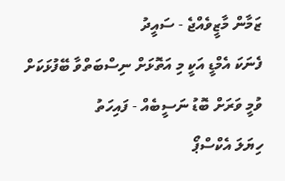ޒަމާން މާޒީވެއްޖެ - ސައީދު
ފެނަކަ އެމްޑީ އަކީ މި އަތޮޅަށް ނިސްބަތްވާ ބޭފުޅަކަށް ވުމީ ވަރަށް ބޮޑު ނަސީބެއް - ފައިހަތު
ހިޔަލަ އެކްސްޕޯ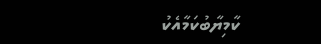ކާމިޔާބުކަމާއެކު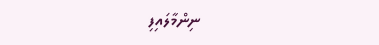ނިންމާލައިފި